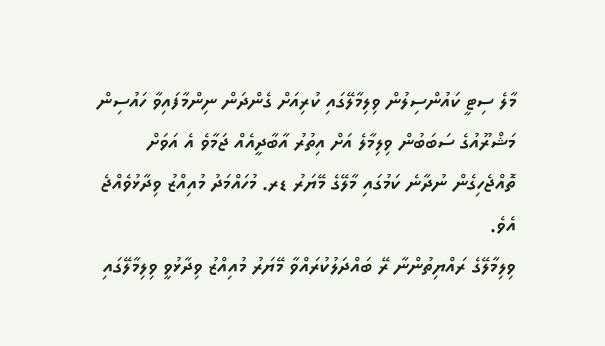މާލެ ސިޓީ ކައުންސިލުން ވިލިމާލޭގައި ކުރިއަށް ގެންދަން ނިންމާފައިވާ ހައުސިން މަޝްރޫއުގެ ސަބަބުން ވިލިމާލެ އަށް އިތުރު އާބާދީއެއް ޖަމާވެ އެ އަވަށް ތޮއްޖެހިގެން ނުދާނެ ކަމުގައި މާލޭގެ މޭޔަރު ޑރ. މުހައްމަދު މުއިއްޒު ވިދާޅުވެއްޖެ އެވެ.
ވިލިމާލޭގެ ރައްޔިތުންނާ ރޭ ބައްދަލުކުރައްވާ މޭޔަރު މުއިއްޒު ވިދާޅުވީ ވިލިމާލޭގައި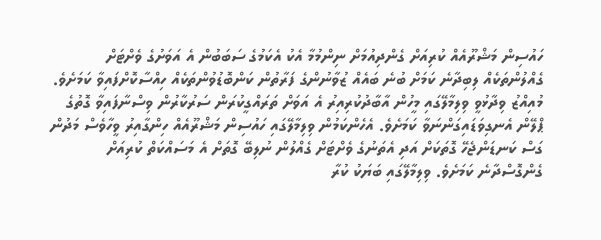ހައުސިން މަޝްރޫއެއް ކުރިއަށް ގެންދިއުމަށް ނިންމުމާ އެކު އެކަމުގެ ސަބަބުން އެ އަވަށުގެ ވެށްޓަށް ގެއްލުންތަކެއް ލިބިދާނެ ކަމަށް ބުނެ ބައެއް ޒުވާނުންގެ ފަރާތުން ކަންބޮޑުވުންތަކެއް ހިއްސާކޮށްފައިވާ ކަމަށެވެ.
މުއިއްޒު ވިދާޅުވީ ވިލިމާލޭގައި މީހުން އާބާދުކުރިއިރު އެ އަވަށް ތަރައްގީކުރަން ސަރުކާރުން ވިސްނާފައިވާ ގޮތުގެ ޕްލޭން އެނގިވަޑައިގަންނަވާ ކަމަށެވެ. އެހެންކަމުން ވިލިމާލޭގައި ހައުސިން މަޝްރޫއެއް ހިންގާއިރު ވީހާވެސް މަދުން ގަސް ކަނޑަންޖެހޭ ގޮތަކަށް އަދި އެތަނުގެ ވެށްޓަށް ގެއްލުން ނުލިބޭ ގޮތަށް އެ މަސައްކަތް ކުރިއަށް ގެންގޮސްދާނެ ކަމަށެވެ. ވިލިމާލޭގައި ބަޔަކު ކުރާ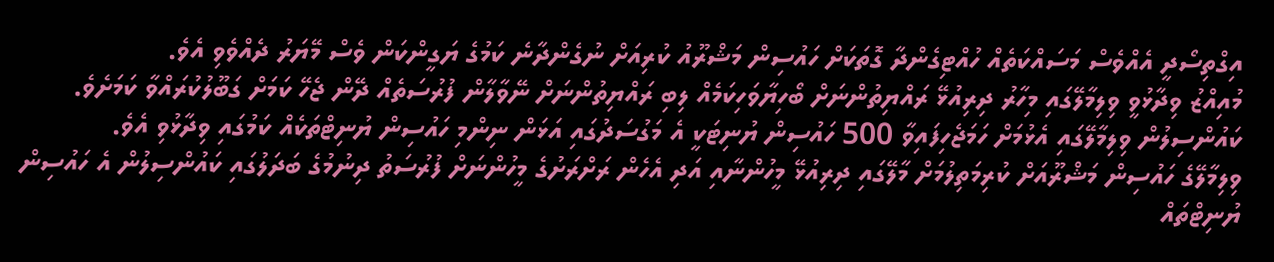އިގްތިސޯދީ އެއްވެސް މަސައްކަތެއް ހުއްޓިގެންދާ ގޮތަކަށް ހައުސިން މަޝްރޫއު ކުރިއަށް ނުގެންދާނެ ކަމުގެ ޔަގީންކަން ވެސް މޭޔަރު ދެއްވެވި އެވެ.
މުއިއްޒު ވިދާޅުވީ ވިލިމާލޭގައި މިހާރު ދިރިއުޅޭ ރައްޔިތުންނަށް ބޯހިޔާވަހިކަމެއް ލިބި ރައްޔިތުންނަށް ނޭވާލާން ފުރުސަތެއް ދޭން ޖެހޭ ކަމަށް ގަބޫލުކުރައްވާ ކަމަށެވެ. ކައުންސިލުން ވިލިމާލޭގައި އެޅުމަށް ހަމަޖެހިފައިވާ 500 ހައުސިން ޔުނިޓަކީ އެ މަގުސަދުގައި އަޅަން ނިންމި ހައުސިން ޔުނިޓްތަކެއް ކަމުގައި ވިދާޅުވި އެވެ.
ވިލިމާލޭގެ ހައުސިން މަޝްރޫއަށް ކުރިމަތިލުމަށް މާލޭގައި ދިރިއުޅޭ މީހުންނާއި އަދި އެހެން ރަށްރަށުގެ މީހުންނަށް ފުރުސަތު ދިނުމުގެ ބަދަލުގައި ކައުންސިލުން އެ ހައުސިން ޔުނިޓްތައް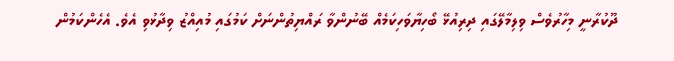ދޫކުރާނީ މިހާރުވެސް ވިލިމާލޭގައި ދިރިއުޅޭ ބޯހިޔާވަހިކަމެއް ބޭނުންވާ ރައްޔިތުންނަށް ކަމުގައި މުއިއްޒު ވިދާޅުވި އެވެ. އެހެންކަމުން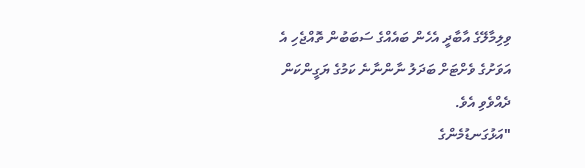ވިލިމާލޭގެ އާބާދީ އެހެން ބައެއްގެ ސަބަބުން ތޮއްޖެހި އެ އަވަށުގެ ވެށްޓަށް ބަދަލު ނާންނާނެ ކަމުގެ ޔަގީންކަން ދެއްވެވި އެވެ.
"އަޅުގަނޑުމެންގެ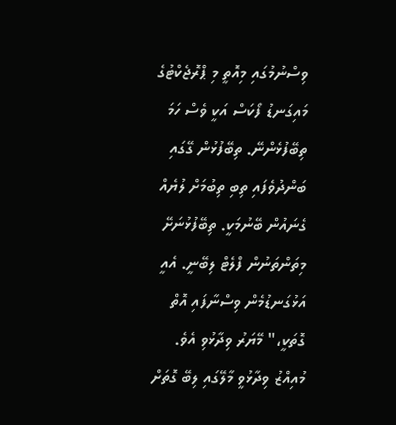ވިސްނުމުގައި މިއޮތީ މި ޕްރޮޖެކްޓުގެ މައިގަނޑު ފޯކަސް އަކީ ވެސް ހަމަ ތިބޭފުޅެންނޭ. ތިބޭފުޅުން ގޭގައި ބަންދުވެފައި ތިބި ތިބުމަށް ލުޔެއް ގެނައުން ބޭނުމަކީ. ތިބޭފުޅުނަށޭ މިތަންތަނުން ފްލެޓް ލިބޭނީ. އެއީ އަޅުގަނޑުމެން ވިސްނާފައި އޮތް ގޮތަކީ،" މޭޔަރު ވިދާޅުވި އެވެ.
މުއިއްޒު ވިދާޅުވީ މާލޭގައި ލިބޭ ގޮތަށް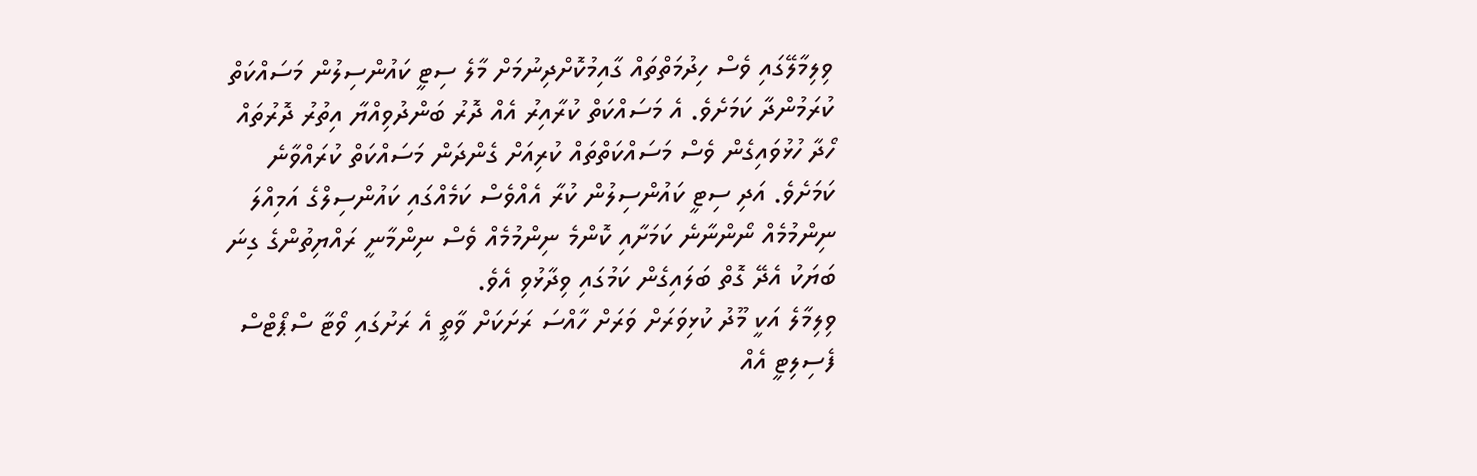ވިލިމާލޭގައި ވެސް ހިދުމަތްތައް ގާއިމުކޮށްދިނުމަށް މާލެ ސިޓީ ކައުންސިލުން މަސައްކަތް ކުރަމުންދާ ކަމަށެވެ. އެ މަސައްކަތް ކުރާއިރު އެއް ދޮރު ބަންދުވިއްޔާ އިތުރު ދޮރުތައް ހޯދާ ހުޅުވައިގެން ވެސް މަސައްކަތްތައް ކުރިއަށް ގެންދަން މަސައްކަތް ކުރައްވާނެ ކަމަށެވެ. އަދި ސިޓީ ކައުންސިލުން ކުރާ އެއްވެސް ކަމެއްގައި ކައުންސިލްގެ އަމިއްލަ ނިންމުމެއް ނޯންނާނެ ކަމަށާއި ކޮންމެ ނިންމުމެއް ވެސް ނިންމާނީ ރައްޔިތުންގެ ގިނަ ބަޔަކު އެދޭ ގޮތް ބަލައިގެން ކަމުގައި ވިދާޅުވި އެވެ.
ވިލިމާލެ އަކީ މޫދު ކުޅިވަރަށް ވަރަށް ހާއްސަ ރަށަކަށް ވާތީ އެ ރަށުގައި ވޯޓާ ސްޕޯޓްސް ފެސިލިޓީ އެއް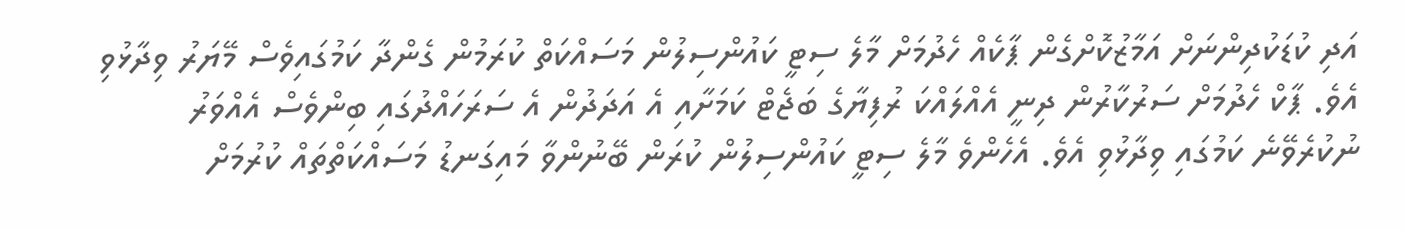އަދި ކުޑަކުދިންނަށް އަމާޒުކޮށްގެން ޕާކެއް ހެދުމަށް މާލެ ސިޓީ ކައުންސިލުން މަސައްކަތް ކުރަމުން ގެންދާ ކަމުގައިވެސް މޭޔަރު ވިދާޅުވި އެވެ. ޕާކް ހެދުމަށް ސަރުކާރުން ދިނީ އެއްލައްކަ ރުފިޔާގެ ބަޖެޓް ކަމަށާއި އެ އަދަދުން އެ ސަރަހައްދުގައި ބިންވެސް އެއްވަރު ނުކުރެވޭނެ ކަމުގައި ވިދާޅުވި އެވެ. އެހެންވެ މާލެ ސިޓީ ކައުންސިލުން ކުރަން ބޭނުންވާ މައިގަނޑު މަސައްކަތްތައް ކުރުމަށް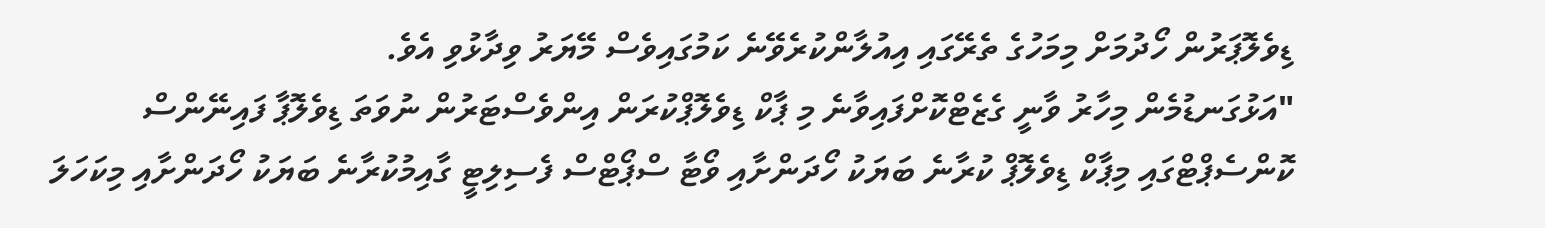ޑިވެލޮޕަރުން ހޯދުމަށް މިމަހުގެ ތެރޭގައި އިއުލާންކުރެވޭނެ ކަމުގައިވެސް މޭޔަރު ވިދާޅުވި އެވެ.
"އަޅުގަނޑުމެން މިހާރު ވާނީ ގެޒެޓްކޮށްފައިވާނެ މި ޕާކް ޑިވެލޮޕްކުރަން އިންވެސްޓަރުން ނުވަތަ ޑިވެލޮޕާ ފައިނޭންސް ކޮންސެޕްޓްގައި މިޕާކް ޑިވެލޮޕް ކުރާނެ ބަޔަކު ހޯދަންށާއި ވޯޓާ ސްޕޯޓްސް ފެސިލިޓީ ގާއިމުކުރާނެ ބަޔަކު ހޯދަންށާއި މިކަހަލަ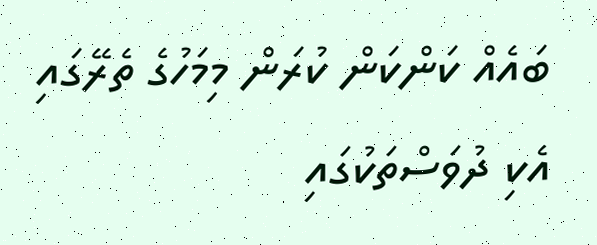ބައެއް ކަންކަން ކުރަން މިމަހުގެ ތެރޭގައި އެކި ދުވަސްތަކުގައި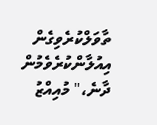ތާވަލްކުރެވިގެން އިއުލާންކުރެވެމުން ދާނެ،" މުއިއްޒު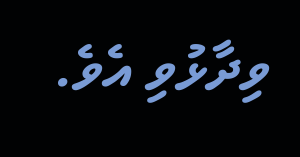ވިދާޅުވި އެވެ.